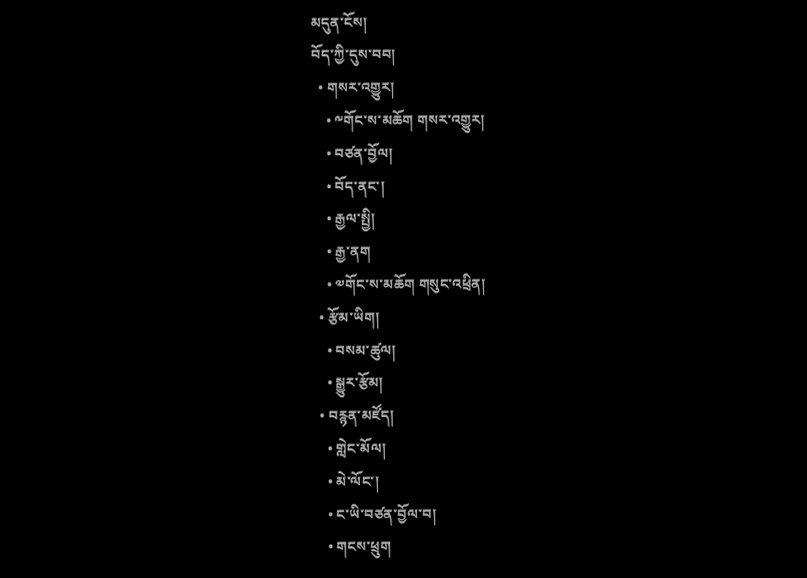མདུན་ངོས།
བོད་ཀྱི་དུས་བབ།
  • གསར་འགྱུར།
    • ༸གོང་ས་མཆོག གསར་འགྱུར།
    • བཙན་བྱོལ།
    • བོད་ནང་།
    • རྒྱལ་སྤྱི།
    • རྒྱ་ནག
    • ༧གོང་ས་མཆོག གསུང་འཕྲིན།
  • རྩོམ་ཡིག།
    • བསམ་ཚུལ།
    • སྒྱུར་རྩོམ།
  • བརྙན་མཛོད།
    • གླེང་མོལ།
    • མེ་ལོང་།
    • ང་ཡི་བཙན་བྱོལ་བ།
    • གངས་ཕྲུག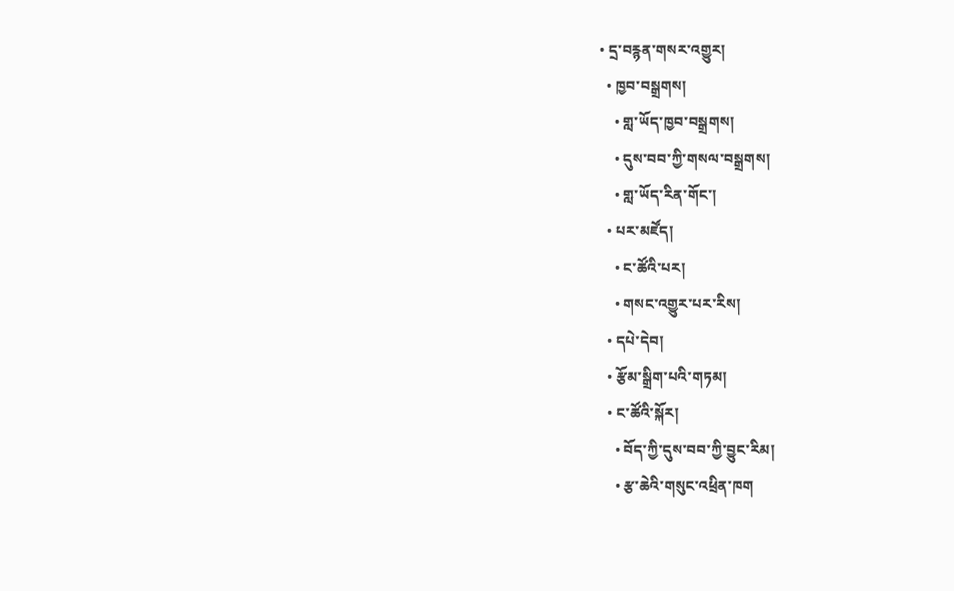• དྲ་བརྙན་གསར་འགྱུར།
  • ཁྱབ་བསྒྲགས།
    • གླ་ཡོད་ཁྱབ་བསྒྲགས།
    • དུས་བབ་ཀྱི་གསལ་བསྒྲགས།
    • གླ་ཡོད་རིན་གོང་།
  • པར་མཛོད།
    • ང་ཚོའི་པར།
    • གསང་འགྱུར་པར་རིས།
  • དཔེ་དེབ།
  • རྩོམ་སྒྲིག་པའི་གཏམ།
  • ང་ཚོའི་སྐོར།
    • བོད་ཀྱི་དུས་བབ་ཀྱི་བྱུང་རིམ།
    • རྩ་ཆེའི་གསུང་འཕྲིན་ཁག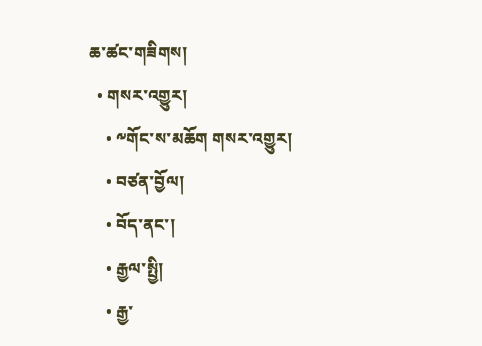ཆ་ཚང་གཟིགས།
  • གསར་འགྱུར།
    • ༸གོང་ས་མཆོག གསར་འགྱུར།
    • བཙན་བྱོལ།
    • བོད་ནང་།
    • རྒྱལ་སྤྱི།
    • རྒྱ་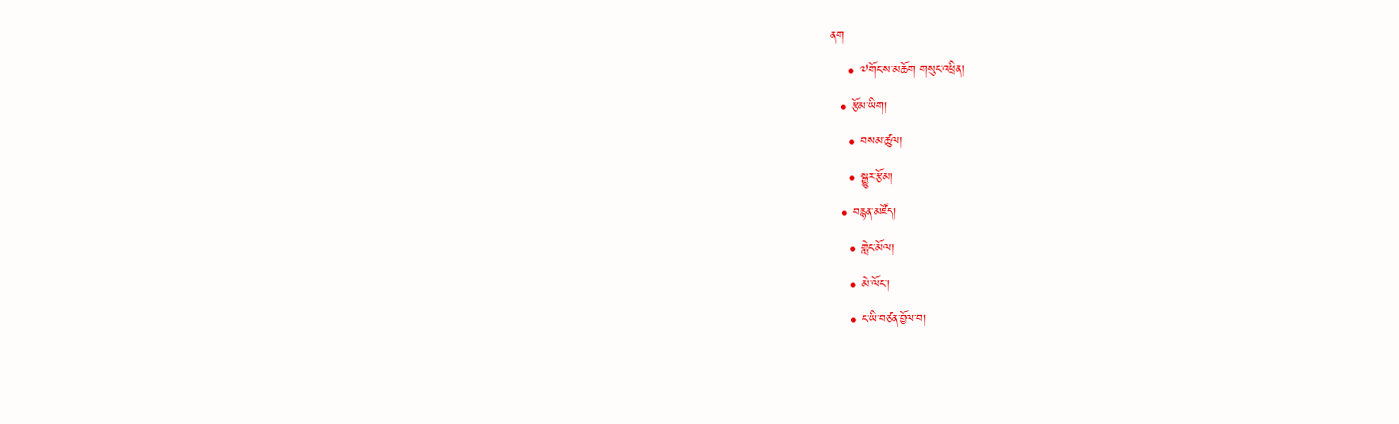ནག
    • ༧གོང་ས་མཆོག གསུང་འཕྲིན།
  • རྩོམ་ཡིག།
    • བསམ་ཚུལ།
    • སྒྱུར་རྩོམ།
  • བརྙན་མཛོད།
    • གླེང་མོལ།
    • མེ་ལོང་།
    • ང་ཡི་བཙན་བྱོལ་བ།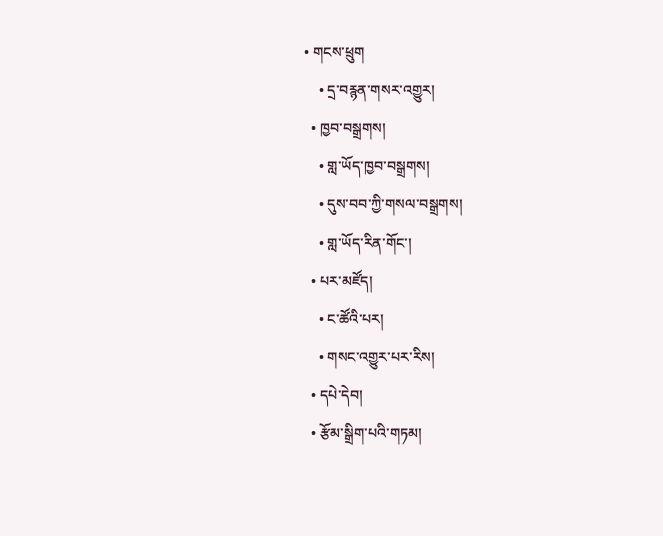• གངས་ཕྲུག
    • དྲ་བརྙན་གསར་འགྱུར།
  • ཁྱབ་བསྒྲགས།
    • གླ་ཡོད་ཁྱབ་བསྒྲགས།
    • དུས་བབ་ཀྱི་གསལ་བསྒྲགས།
    • གླ་ཡོད་རིན་གོང་།
  • པར་མཛོད།
    • ང་ཚོའི་པར།
    • གསང་འགྱུར་པར་རིས།
  • དཔེ་དེབ།
  • རྩོམ་སྒྲིག་པའི་གཏམ།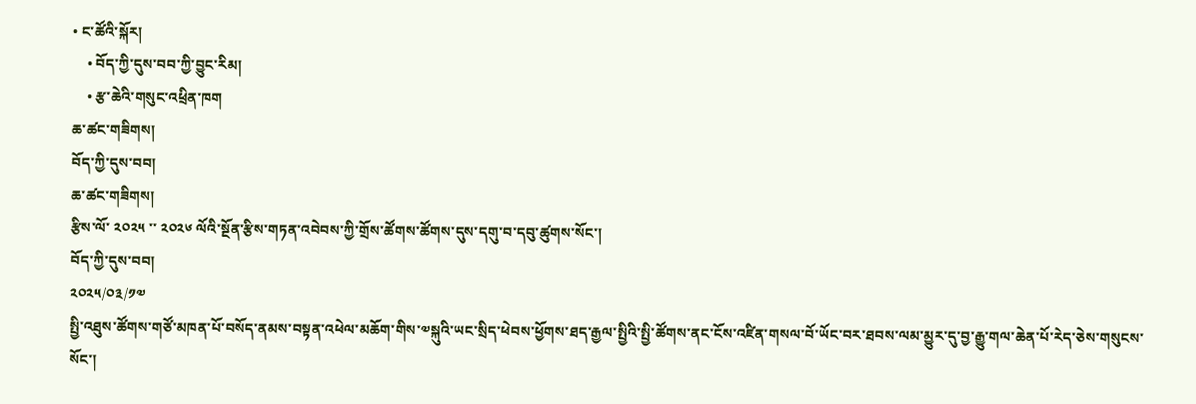• ང་ཚོའི་སྐོར།
    • བོད་ཀྱི་དུས་བབ་ཀྱི་བྱུང་རིམ།
    • རྩ་ཆེའི་གསུང་འཕྲིན་ཁག
ཆ་ཚང་གཟིགས།
བོད་ཀྱི་དུས་བབ།
ཆ་ཚང་གཟིགས།
རྩིས་ལོ་ ༢༠༢༥ ་་ ༢༠༢༦ ལོའི་སྔོན་རྩིས་གཏན་འབེབས་ཀྱི་གྲོས་ཚོགས་ཚོགས་དུས་དགུ་བ་དབུ་ཚུགས་སོང་།
བོད་ཀྱི་དུས་བབ།
༢༠༢༥/༠༣/༡༧
སྤྱི་འཐུས་ཚོགས་གཙོ་མཁན་པོ་བསོད་ནམས་བསྟན་འཕེལ་མཆོག་གིས་༧སྐུའི་ཡང་སྲིད་ཕེབས་ཕྱོགས་ཐད་རྒྱལ་སྤྱིའི་སྤྱི་ཚོགས་ནང་ངོས་འཛིན་གསལ་བོ་ཡོང་བར་ཐབས་ལམ་མྱུར་དུ་བྱ་རྒྱུ་གལ་ཆེན་པོ་རེད་ཅེས་གསུངས་སོང་།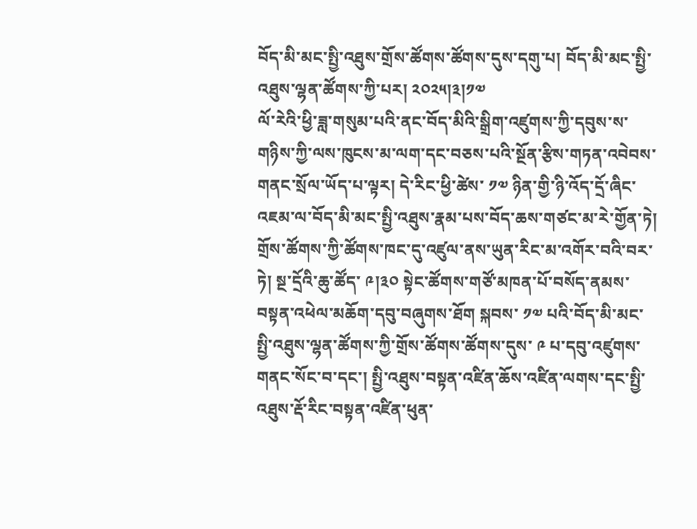བོད་མི་མང་སྤྱི་འཐུས་གྲོས་ཚོགས་ཚོགས་དུས་དགུ་པ། བོད་མི་མང་སྤྱི་འཐུས་ལྷན་ཚོགས་ཀྱི་པར། ༢༠༢༥།༣།༡༧
ལོ་རེའི་ཕྱི་ཟླ་གསུམ་པའི་ནང་བོད་མིའི་སྒྲིག་འཛུགས་ཀྱི་དབུས་ས་གཉིས་ཀྱི་ལས་ཁུངས་མ་ལག་དང་བཅས་པའི་སྔོན་རྩིས་གཏན་འབེབས་གནང་སྲོལ་ཡོད་པ་ལྟར། དེ་རིང་ཕྱི་ཚེས་ ༡༧ ཉིན་གྱི་ཉི་འོད་དྲོ་ཞིང་འཇམ་ལ་བོད་མི་མང་སྤྱི་འཐུས་རྣམ་པས་བོད་ཆས་གཙང་མ་རེ་གྱོན་ཏེ། གྲོས་ཚོགས་ཀྱི་ཚོགས་ཁང་དུ་འཛུལ་ནས་ཡུན་རིང་མ་འགོར་བའི་བར་ཏེ། སྔ་དྲོའི་ཆུ་ཚོད་ ༩།༣༠ སྟེང་ཚོགས་གཙོ་མཁན་པོ་བསོད་ནམས་བསྟན་འཕེལ་མཆོག་དབུ་བཞུགས་ཐོག སྐབས་ ༡༧ པའི་བོད་མི་མང་སྤྱི་འཐུས་ལྷན་ཚོགས་ཀྱི་གྲོས་ཚོགས་ཚོགས་དུས་ ༩ པ་དབུ་འཛུགས་གནང་སོང་བ་དང་། སྤྱི་འཐུས་བསྟན་འཛིན་ཆོས་འཛིན་ལགས་དང་སྤྱི་འཐུས་རྡོ་རིང་བསྟན་འཛིན་ཕུན་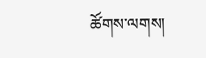ཚོགས་ལགས།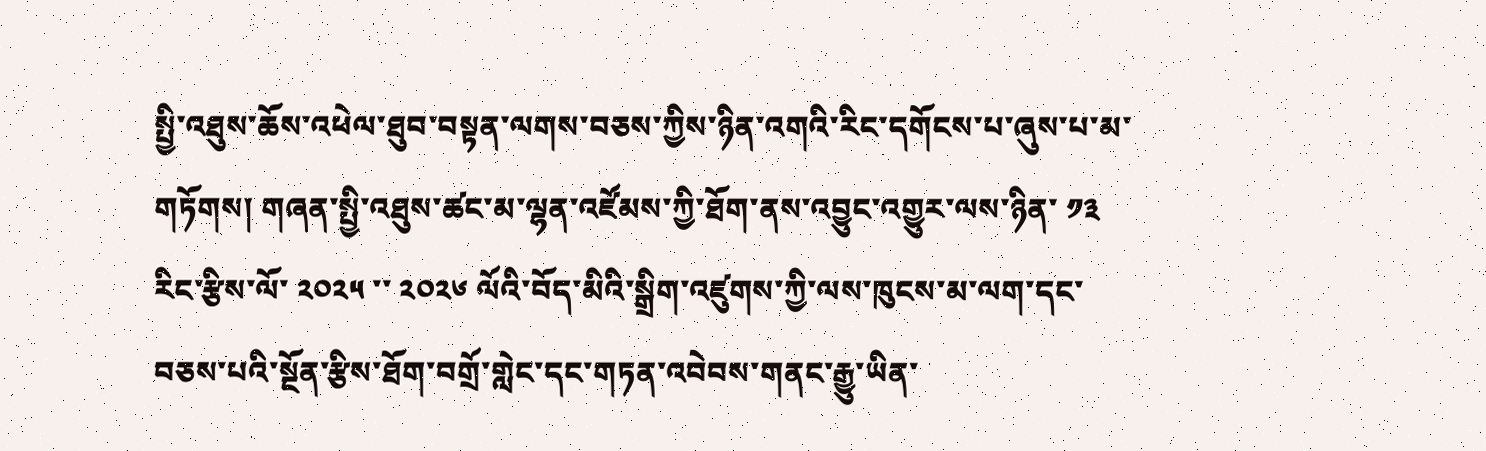སྤྱི་འཐུས་ཆོས་འཕེལ་ཐུབ་བསྟན་ལགས་བཅས་ཀྱིས་ཉིན་འགའི་རིང་དགོངས་པ་ཞུས་པ་མ་གཏོགས། གཞན་སྤྱི་འཐུས་ཚང་མ་ལྷན་འཛོམས་ཀྱི་ཐོག་ནས་འབྱུང་འགྱུར་ལས་ཉིན་ ༡༣ རིང་རྩིས་ལོ་ ༢༠༢༥ ་་ ༢༠༢༦ ལོའི་བོད་མིའི་སྒྲིག་འཛུགས་ཀྱི་ལས་ཁུངས་མ་ལག་དང་བཅས་པའི་སྔོན་རྩིས་ཐོག་བགྲོ་གླེང་དང་གཏན་འབེབས་གནང་རྒྱུ་ཡིན་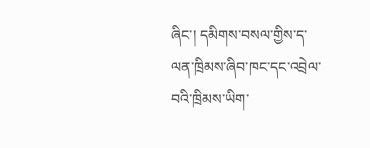ཞིང་། དམིགས་བསལ་གྱིས་ད་ལན་ཁྲིམས་ཞིབ་ཁང་དང་འབྲེལ་བའི་ཁྲིམས་ཡིག་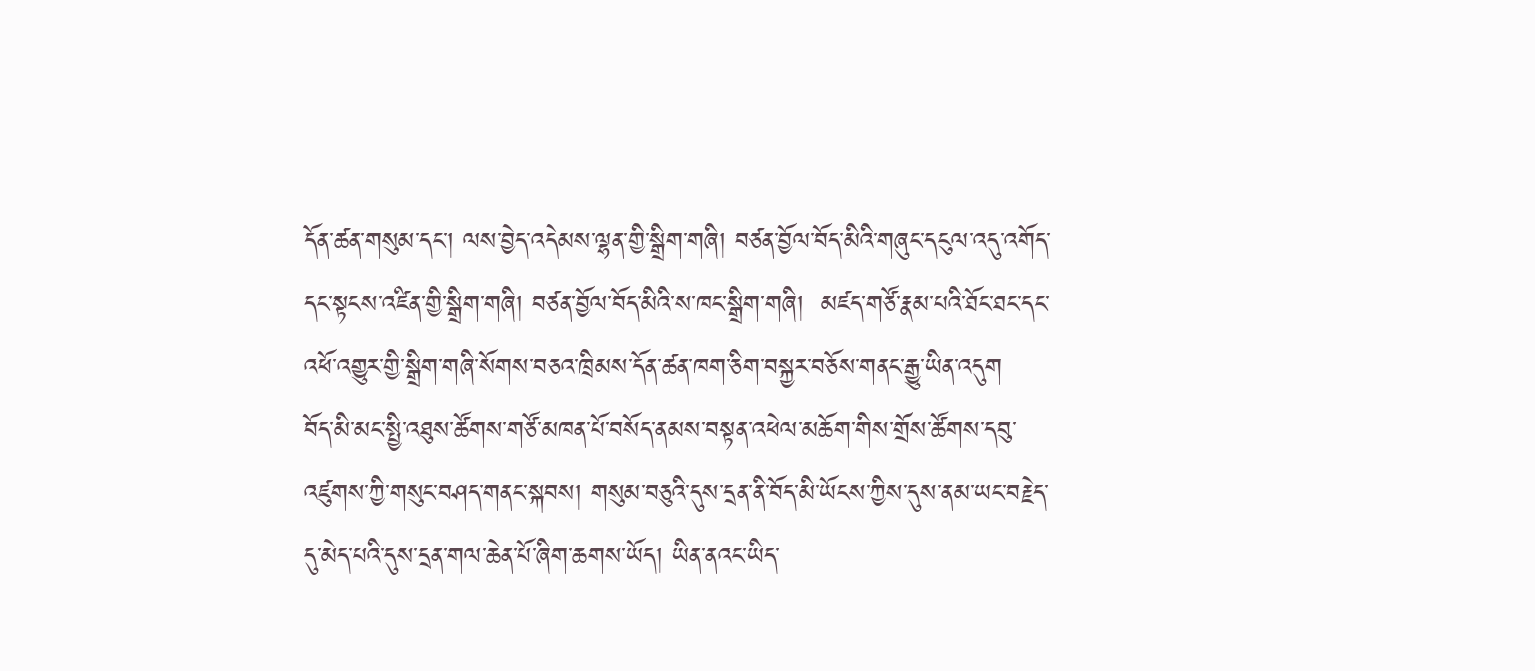དོན་ཚན་གསུམ་དང་། ལས་བྱེད་འདེམས་ལྷན་གྱི་སྒྲིག་གཞི། བཙན་བྱོལ་བོད་མིའི་གཞུང་དངུལ་འདུ་འགོད་དང་སྟངས་འཛིན་གྱི་སྒྲིག་གཞི། བཙན་བྱོལ་བོད་མིའི་ས་ཁང་སྒྲིག་གཞི།  མཛད་གཙོ་རྣམ་པའི་ཐོང་ཐང་དང་འཕོ་འགྱུར་གྱི་སྒྲིག་གཞི་སོགས་བཅའ་ཁྲིམས་དོན་ཚན་ཁག་ཅིག་བསྐྱར་བཅོས་གནང་རྒྱུ་ཡིན་འདུག
བོད་མི་མང་སྤྱི་འཐུས་ཚོགས་གཙོ་མཁན་པོ་བསོད་ནམས་བསྟན་འཕེལ་མཆོག་གིས་གྲོས་ཚོགས་དབུ་འཛུགས་ཀྱི་གསུང་བཤད་གནང་སྐབས། གསུམ་བཅུའི་དུས་དྲན་ནི་བོད་མི་ཡོངས་ཀྱིས་དུས་ནམ་ཡང་བརྗེད་དུ་མེད་པའི་དུས་དྲན་གལ་ཆེན་པོ་ཞིག་ཆགས་ཡོད། ཡིན་ནའང་ཡིད་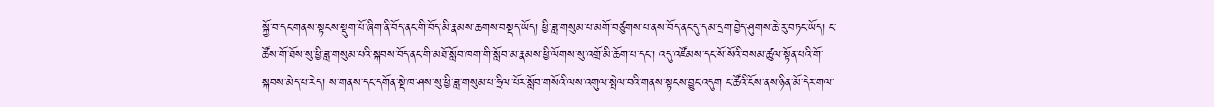སྐྱོ་བ་དང་གནས་སྟངས་སྡུག་པོ་ཞིག་ནི་བོད་ནང་གི་བོད་མི་རྣམས་ཆགས་བསྡད་ཡོད། ཕྱི་ཟླ་གསུམ་པ་མགོ་བཙུགས་པ་ནས་བོད་ནང་དུ་དམ་དྲག་བྱེད་ཤུགས་ཆེ་རུ་བཏང་ཡོད། ང་ཚོས་གོ་ཐོས་སུ་ཕྱི་ཟླ་གསུམ་པའི་སྐབས་བོད་ནང་གི་མཐོ་སློབ་ཁག་གི་སློབ་མ་རྣམས་ཕྱི་ལོགས་སུ་འགྲོ་མི་ཆོག་པ་དང་། འདུ་འཛོམས་དང་སོ་སོའི་བསམ་ཚུལ་སྟོན་པའི་གོ་སྐབས་མེད་པ་རེད། ས་གནས་དང་དགོན་སྡེ་ཁ་ཤས་སུ་ཕྱི་ཟླ་གསུམ་པ་ཧྲིལ་པོར་སློབ་གསོའི་ལས་འགུལ་སྤེལ་བའི་གནས་སྟངས་བྱུང་འདུག ང་ཚོའི་ངོས་ནས་ཉིན་མོ་དེར་གལ་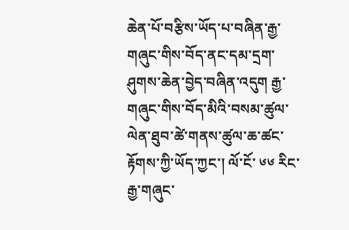ཆེན་པོ་བརྩིས་ཡོད་པ་བཞིན་རྒྱ་གཞུང་གིས་བོད་ནང་དམ་དྲག་ཤུགས་ཆེན་བྱེད་བཞིན་འདུག རྒྱ་གཞུང་གིས་བོད་མིའི་བསམ་ཚུལ་ལེན་ཐུབ་ཚེ་གནས་ཚུལ་ཆ་ཚང་རྟོགས་ཀྱི་ཡོད་ཀྱང་། ལོ་ངོ་ ༦༦ རིང་རྒྱ་གཞུང་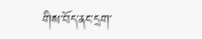གིས་བོད་ནང་དྲག་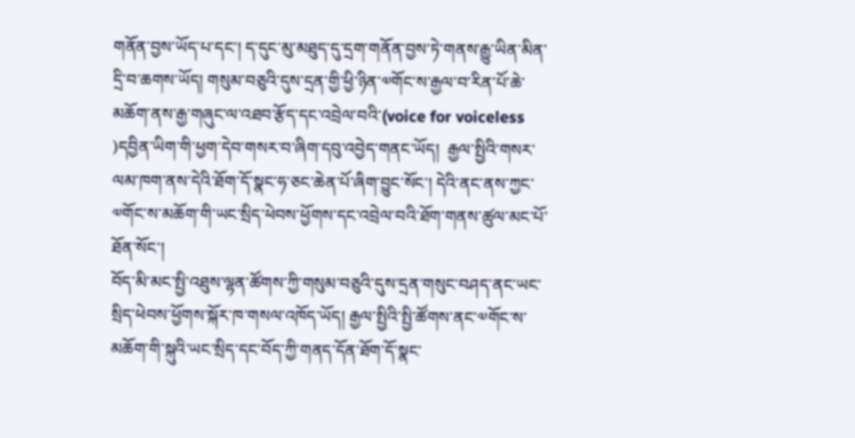གནོན་བྱས་ཡོད་པ་དང་། ད་དུང་མུ་མཐུད་དུ་དྲག་གནོན་བྱས་ཏེ་གནས་རྒྱུ་ཡིན་མིན་དྲི་བ་ཆགས་ཡོད། གསུམ་བཅུའི་དུས་དྲན་གྱི་ཕྱི་ཉིན་༧གོང་ས་རྒྱལ་བ་རིན་པོ་ཆེ་མཆོག་ནས་རྒྱ་གཞུང་ལ་འཐབ་རྩོད་དང་འབྲེལ་བའི་(voice for voiceless )དབྱིན་ཡིག་གི་ཕྱག་དེབ་གསར་བ་ཞིག་དབུ་འབྱེད་གནང་ཡོད།  རྒྱལ་སྤྱིའི་གསར་ལམ་ཁག་ནས་དེའི་ཐོག་དོ་སྣང་ཧ་ཅང་ཆེན་པོ་ཞིག་བྱུང་སོང་། དེའི་ནང་ནས་ཀྱང་༧གོང་ས་མཆོག་གི་ཡང་སྲིད་ཕེབས་ཕྱོགས་དང་འབྲེལ་བའི་ཐོག་གནས་ཚུལ་མང་པོ་ཐོན་སོང་།
བོད་མི་མང་སྤྱི་འཐུས་ལྷན་ཚོགས་ཀྱི་གསུམ་བཅུའི་དུས་དྲན་གསུང་བཤད་ནང་ཡང་སྲིད་ཕེབས་ཕྱོགས་སྐོར་ཁ་གསལ་འཁོད་ཡོད། རྒྱལ་སྤྱིའི་སྤྱི་ཚོགས་ནང་༧གོང་ས་མཆོག་གི་སྐུའི་ཡང་སྲིད་དང་བོད་ཀྱི་གནད་དོན་ཐོག་དོ་སྣང་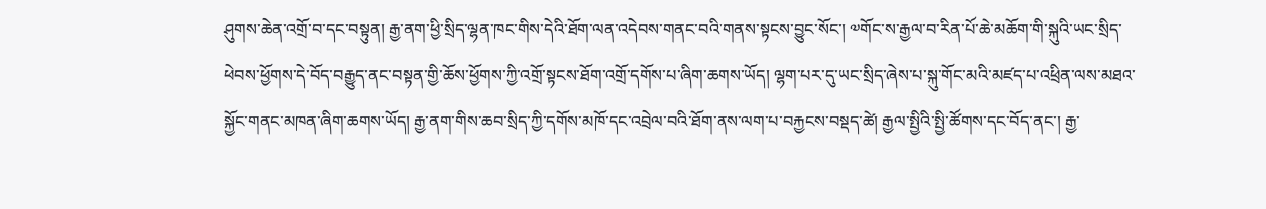ཤུགས་ཆེན་འགྲོ་བ་དང་བསྟུན། རྒྱ་ནག་ཕྱི་སྲིད་ལྷན་ཁང་གིས་དེའི་ཐོག་ལན་འདེབས་གནང་བའི་གནས་སྟངས་བྱུང་སོང་། ༧གོང་ས་རྒྱལ་བ་རིན་པོ་ཆེ་མཆོག་གི་སྐུའི་ཡང་སྲིད་ཕེབས་ཕྱོགས་དེ་བོད་བརྒྱུད་ནང་བསྟན་གྱི་ཆོས་ཕྱོགས་ཀྱི་འགྲོ་སྟངས་ཐོག་འགྲོ་དགོས་པ་ཞིག་ཆགས་ཡོད། ལྷག་པར་དུ་ཡང་སྲིད་ཞེས་པ་སྐུ་གོང་མའི་མཛད་པ་འཕྲིན་ལས་མཐའ་སྐྱོང་གནང་མཁན་ཞིག་ཆགས་ཡོད། རྒྱ་ནག་གིས་ཆབ་སྲིད་ཀྱི་དགོས་མཁོ་དང་འབྲེལ་བའི་ཐོག་ནས་ལག་པ་བརྐྱངས་བསྡད་ཚེ། རྒྱལ་སྤྱིའི་སྤྱི་ཚོགས་དང་བོད་ནང་། རྒྱ་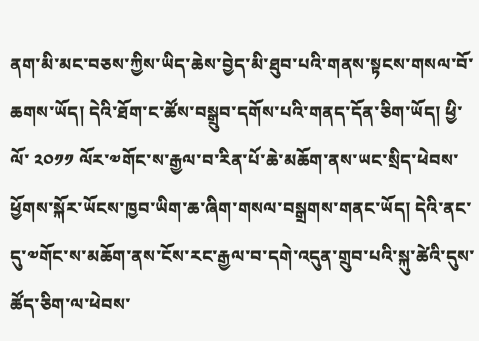ནག་མི་མང་བཅས་ཀྱིས་ཡིད་ཆེས་བྱེད་མི་ཐུབ་པའི་གནས་སྟངས་གསལ་བོ་ཆགས་ཡོད། དེའི་ཐོག་ང་ཚོས་བསྒྲུབ་དགོས་པའི་གནད་དོན་ཅིག་ཡོད། ཕྱི་ལོ་ ༢༠༡༡ ལོར་༧གོང་ས་རྒྱལ་བ་རིན་པོ་ཆེ་མཆོག་ནས་ཡང་སྲིད་ཕེབས་ཕྱོགས་སྐོར་ཡོངས་ཁྱབ་ཡིག་ཆ་ཞིག་གསལ་བསྒྲགས་གནང་ཡོད། དེའི་ནང་དུ་༧གོང་ས་མཆོག་ནས་ངོས་རང་རྒྱལ་བ་དགེ་འདུན་གྲུབ་པའི་སྐུ་ཚེའི་དུས་ཚོད་ཅིག་ལ་ཕེབས་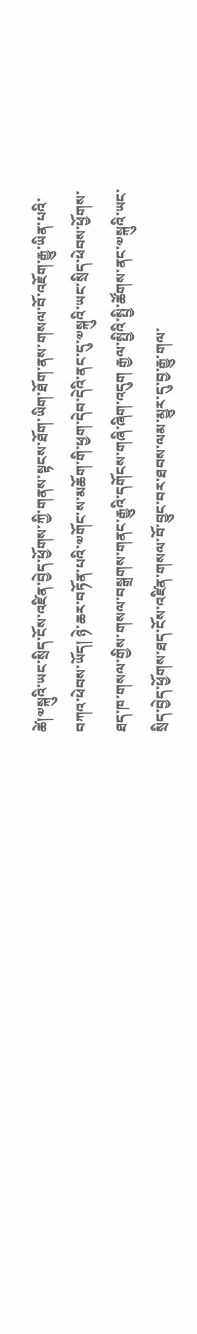ཚེ།༧སྐུའི་ཡང་སྲིད་ངོས་འཛིན་བྱེད་ཕྱོགས་ཀྱི་གནས་སྟངས་ཐོག་ཡིག་ཐོག་ནས་གསལ་བོ་འཇོག་རྒྱུ་ཡིན་པའི་བཀའ་ཕེབས་ཡོད། ཉེ་ཆར་བཏོན་པའི་༧གོང་ས་མཆོག་གི་ཕྱག་དེབ་དེའི་ནང་དུ་༧སྐུའི་ཡང་སྲིད་ཕེབས་ཕྱོགས་ཐད་ཁ་གསལ་གྱིས་གསལ་བསྒྲགས་གནང་རྒྱུའི་དགོངས་གཞི་ཞིག་འདུག རྒྱལ་སྤྱིའི་སྤྱི་ཚོགས་ནང་༧སྐུའི་ཡང་སྲིད་བྱེད་ཕྱོགས་ཐད་ངོས་འཛིན་གསལ་བོ་བྱུང་བར་ཐབས་ལམ་མྱུར་དུ་བྱ་རྒྱུ་གལ་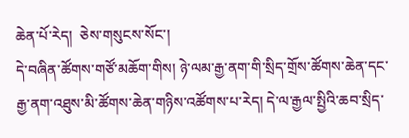ཆེན་པོ་རེད།  ཅེས་གསུངས་སོང་།
དེ་བཞིན་ཚོགས་གཙོ་མཆོག་གིས། ཉེ་ལམ་རྒྱ་ནག་གི་སྲིད་གྲོས་ཚོགས་ཆེན་དང་རྒྱ་ནག་འཐུས་མི་ཚོགས་ཆེན་གཉིས་འཚོགས་པ་རེད། དེ་ལ་རྒྱལ་སྤྱིའི་ཆབ་སྲིད་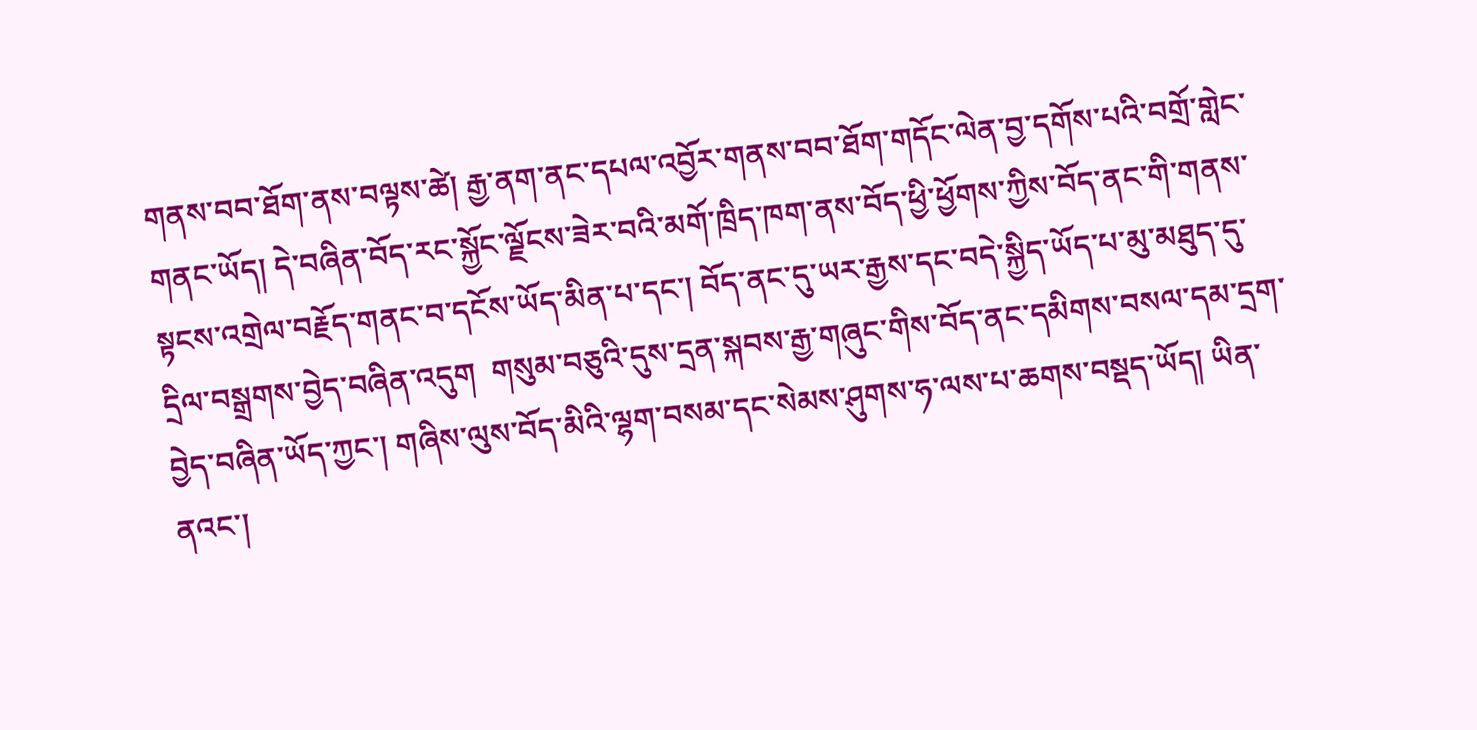གནས་བབ་ཐོག་ནས་བལྟས་ཚེ། རྒྱ་ནག་ནང་དཔལ་འབྱོར་གནས་བབ་ཐོག་གདོང་ལེན་བྱ་དགོས་པའི་བགྲོ་གླེང་གནང་ཡོད། དེ་བཞིན་བོད་རང་སྐྱོང་ལྗོངས་ཟེར་བའི་མགོ་ཁྲིད་ཁག་ནས་བོད་ཕྱི་ཕྱོགས་ཀྱིས་བོད་ནང་གི་གནས་སྟངས་འགྲེལ་བརྗོད་གནང་བ་དངོས་ཡོད་མིན་པ་དང་། བོད་ནང་དུ་ཡར་རྒྱས་དང་བདེ་སྐྱིད་ཡོད་པ་མུ་མཐུད་དུ་དྲིལ་བསྒྲགས་བྱེད་བཞིན་འདུག  གསུམ་བཅུའི་དུས་དྲན་སྐབས་རྒྱ་གཞུང་གིས་བོད་ནང་དམིགས་བསལ་དམ་དྲག་བྱེད་བཞིན་ཡོད་ཀྱང་། གཞིས་ལུས་བོད་མིའི་ལྷག་བསམ་དང་སེམས་ཤུགས་ཧ་ལས་པ་ཆགས་བསྡད་ཡོད། ཡིན་ནའང་།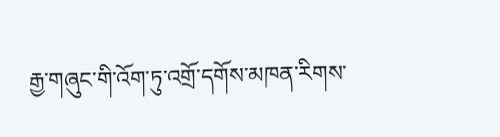རྒྱ་གཞུང་གི་འོག་ཏུ་འགྲོ་དགོས་མཁན་རིགས་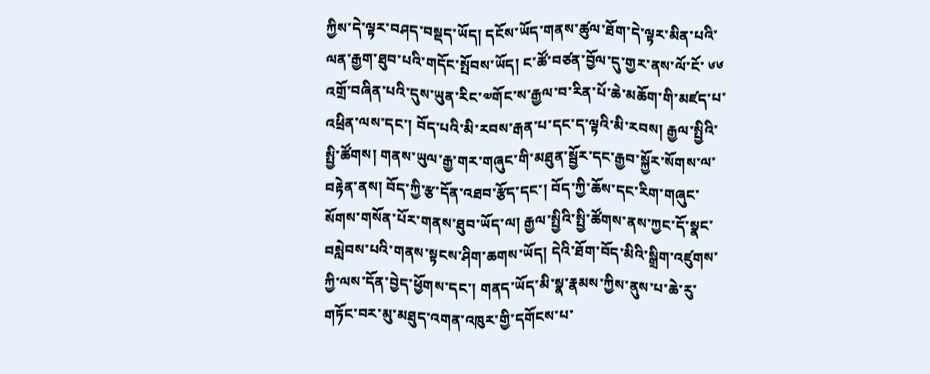ཀྱིས་དེ་ལྟར་བཤད་བསྡད་ཡོད། དངོས་ཡོད་གནས་ཚུལ་ཐོག་དེ་ལྟར་མིན་པའི་ལན་རྒྱག་ཐུབ་པའི་གདོང་སྤོབས་ཡོད། ང་ཚོ་བཙན་བྱོལ་དུ་གྱར་ནས་ལོ་ངོ་ ༦༦ འགྲོ་བཞིན་པའི་དུས་ཡུན་རིང་༧གོང་ས་རྒྱལ་བ་རིན་པོ་ཆེ་མཆོག་གི་མཛད་པ་འཕྲིན་ལས་དང་། བོད་པའི་མི་རབས་རྒན་པ་དང་ད་ལྟའི་མི་རབས། རྒྱལ་སྤྱིའི་སྤྱི་ཚོགས། གནས་ཡུལ་རྒྱ་གར་གཞུང་གི་མཐུན་སྦྱོར་དང་རྒྱབ་སྐྱོར་སོགས་ལ་བརྟེན་ནས། བོད་ཀྱི་རྩ་དོན་འཐབ་རྩོད་དང་། བོད་ཀྱི་ཆོས་དང་རིག་གཞུང་སོགས་གསོན་པོར་གནས་ཐུབ་ཡོད་ལ། རྒྱལ་སྤྱིའི་སྤྱི་ཚོགས་ནས་ཀྱང་དོ་སྣང་བསླེབས་པའི་གནས་སྟངས་ཤིག་ཆགས་ཡོད། དེའི་ཐོག་བོད་མིའི་སྒྲིག་འཛུགས་ཀྱི་ལས་དོན་བྱེད་ཕྱོགས་དང་། གནད་ཡོད་མི་སྣ་རྣམས་ཀྱིས་ནུས་པ་ཆེ་རུ་གཏོང་བར་མུ་མཐུད་འགན་འཁུར་གྱི་དགོངས་པ་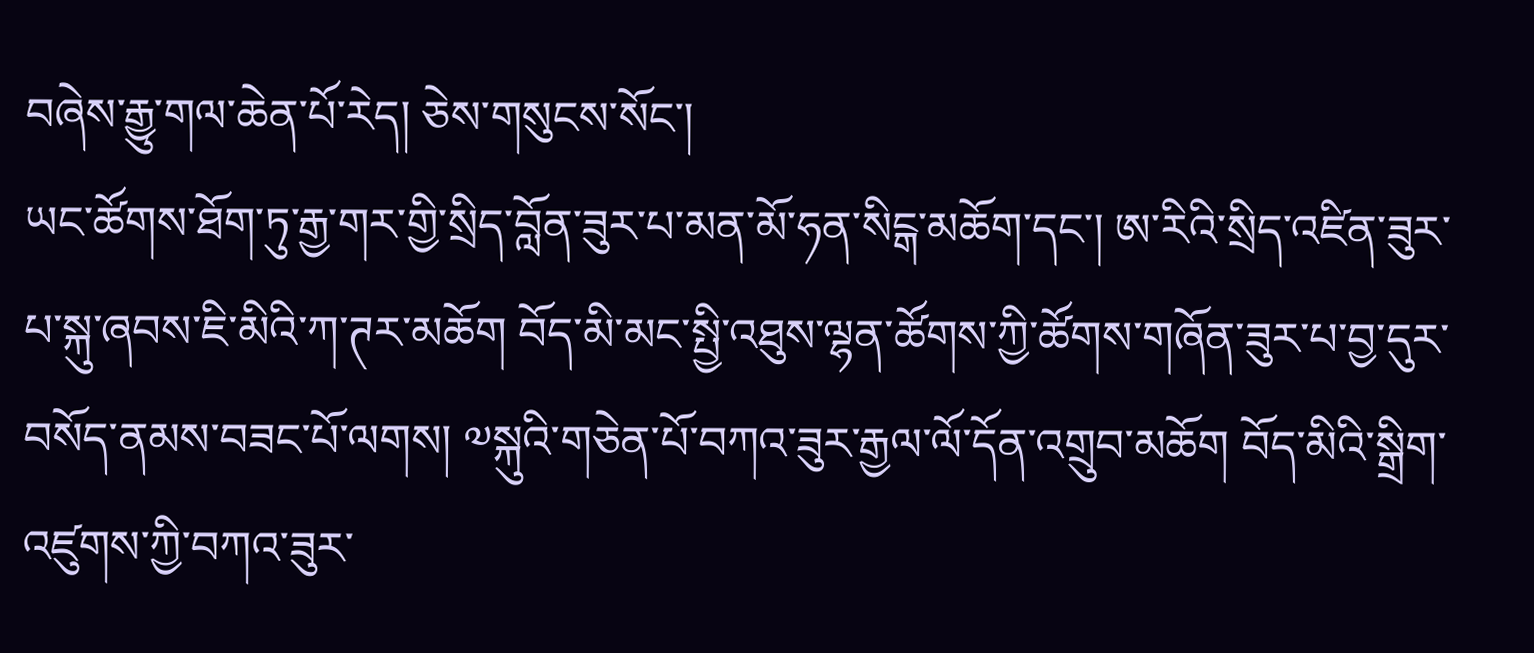བཞེས་རྒྱུ་གལ་ཆེན་པོ་རེད། ཅེས་གསུངས་སོང་།
ཡང་ཚོགས་ཐོག་ཏུ་རྒྱ་གར་གྱི་སྲིད་བློན་ཟུར་པ་མན་མོ་ཧན་སིངྒ་མཆོག་དང་། ཨ་རིའི་སྲིད་འཛིན་ཟུར་པ་སྐུ་ཞབས་ཇི་མིའི་ཀ་ཊར་མཆོག བོད་མི་མང་སྤྱི་འཐུས་ལྷན་ཚོགས་ཀྱི་ཚོགས་གཞོན་ཟུར་པ་བྱ་དུར་བསོད་ནམས་བཟང་པོ་ལགས། ༧སྐུའི་གཅེན་པོ་བཀའ་ཟུར་རྒྱལ་ལོ་དོན་འགྲུབ་མཆོག བོད་མིའི་སྒྲིག་འཛུགས་ཀྱི་བཀའ་ཟུར་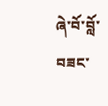ཞེ་བོ་བློ་བཟང་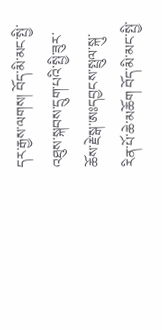དར་རྒྱས་ལགས། བོད་མི་མང་སྤྱི་འཐུས་སྐབས་དྲུག་པའི་སྤྱི་ཟུར་ཆོས་རྗེ་སྒ་ཨཿདབྱངས་སྤྲུལ་སྐུ་རིན་པོ་ཆེ་མཆོག བོད་མི་མང་སྤྱི་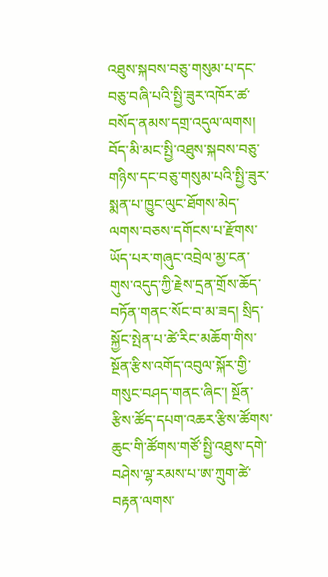འཐུས་སྐབས་བཅུ་གསུམ་པ་དང་བཅུ་བཞི་པའི་སྤྱི་ཟུར་འཁོར་ཚ་བསོད་ནམས་དགྲ་འདུལ་ལགས། བོད་མི་མང་སྤྱི་འཐུས་སྐབས་བཅུ་གཉིས་དང་བཅུ་གསུམ་པའི་སྤྱི་ཟུར་སྨན་པ་ཁྱུང་ལུང་ཐོགས་མེད་ལགས་བཅས་དགོངས་པ་རྫོགས་ཡོད་པར་གཞུང་འབྲེལ་མྱ་ངན་གུས་འདུད་ཀྱི་རྗེས་དྲན་གྲོས་ཆོད་བཏོན་གནང་སོང་བ་མ་ཟད། སྲིད་སྐྱོང་སྤེན་པ་ཚེ་རིང་མཆོག་གིས་སྔོན་རྩིས་འགོད་འབུལ་སྐོར་གྱི་གསུང་བཤད་གནང་ཞིང་། སྔོན་རྩིས་ཚོད་དཔག་འཆར་རྩིས་ཚོགས་ཆུང་གི་ཚོགས་གཙོ་སྤྱི་འཐུས་དགེ་བཤེས་ལྷ་རམས་པ་ཨ་ཀྲུག་ཚེ་བརྟན་ལགས་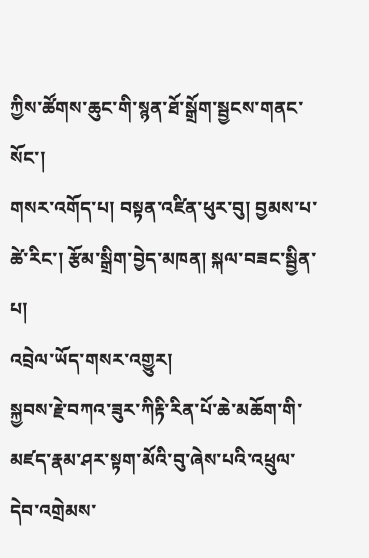ཀྱིས་ཚོགས་ཆུང་གི་སྙན་ཐོ་སྒྲོག་སྦྱངས་གནང་སོང་།
གསར་འགོད་པ། བསྟན་འཛིན་ཕུར་བུ། བྱམས་པ་ཚེ་རིང་། རྩོམ་སྒྲིག་བྱེད་མཁན། སྐལ་བཟང་སྦྱིན་པ།
འབྲེལ་ཡོད་གསར་འགྱུར།
སྐྱབས་རྗེ་བཀའ་ཟུར་ཀིརྟི་རིན་པོ་ཆེ་མཆོག་གི་མཛད་རྣམ་ཤར་སྟག་མོའི་བུ་ཞེས་པའི་འཕྲུལ་དེབ་འགྲེམས་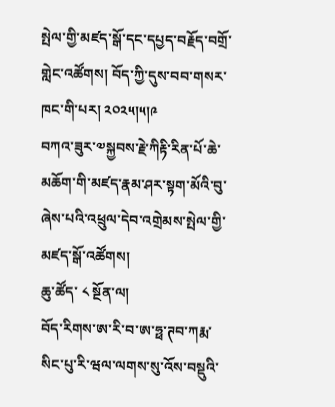སྤེལ་གྱི་མཛད་སྒོ་དང་དཔྱད་བརྗོད་བགྲོ་གླེང་འཚོགས། བོད་ཀྱི་དུས་བབ་གསར་ཁང་གི་པར། ༢༠༢༥།༥།༩
བཀའ་ཟུར་༧སྐྱབས་རྗེ་ཀིརྟི་རིན་པོ་ཆེ་མཆོག་གི་མཛད་རྣམ་ཤར་སྟག་མོའི་བུ་ཞེས་པའི་འཕྲུལ་དེབ་འགྲེམས་སྤེལ་གྱི་མཛད་སྒོ་འཚོགས།
ཆུ་ཚོད་ ༨ སྔོན་ལ།
བོད་རིགས་ཨ་རི་བ་ཨ་ཧྥ་ཊབ་ཀརྨ་སིང་པུ་རི་ཝལ་ལགས་སུ་འོས་བསྡུའི་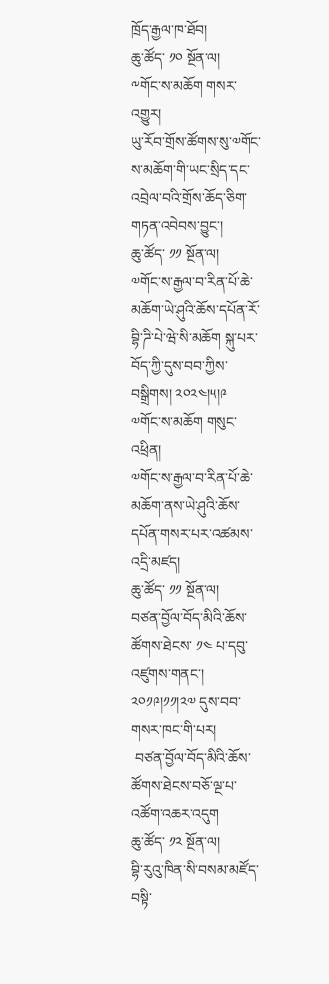ཁྲོད་རྒྱལ་ཁ་ཐོབ།
ཆུ་ཚོད་ ༡༠ སྔོན་ལ།
༸གོང་ས་མཆོག གསར་འགྱུར།
ཡུ་རོབ་གྲོས་ཚོགས་སུ་༧གོང་ས་མཆོག་གི་ཡང་སྲིད་དང་འབྲེལ་བའི་གྲོས་ཆོད་ཅིག་གཏན་འབེབས་བྱུང་།
ཆུ་ཚོད་ ༡༡ སྔོན་ལ།
༧གོང་ས་རྒྱལ་བ་རིན་པོ་ཆེ་མཆོག་ཡེ་ཤུའི་ཆོས་དཔོན་རོ་བྷི་ཌི་པེ་ཝེ་སི་མཆོག སྐུ་པར་བོད་ཀྱི་དུས་བབ་ཀྱིས་བསྒྲིགས། ༢༠༢༤།༥།༩
༧གོང་ས་མཆོག གསུང་འཕྲིན།
༧གོང་ས་རྒྱལ་བ་རིན་པོ་ཆེ་མཆོག་ནས་ཡེ་ཤུའི་ཆོས་དཔོན་གསར་པར་འཚམས་འདྲི་མཛད།
ཆུ་ཚོད་ ༡༡ སྔོན་ལ།
བཙན་བྱོལ་བོད་མིའི་ཆོས་ཚོགས་ཐེངས་ ༡༤ པ་དབུ་འཛུགས་གནང་། ༢༠༡༩།༡༡།༢༧ དུས་བབ་གསར་ཁང་གི་པར།
 བཙན་བྱོལ་བོད་མིའི་ཆོས་ཚོགས་ཐེངས་བཅོ་ལྔ་པ་འཚོག་འཆར་འདུག
ཆུ་ཚོད་ ༡༢ སྔོན་ལ།
བྷི་རུའུ་ཁིན་སི་བསམ་མཛོད་བསྟི་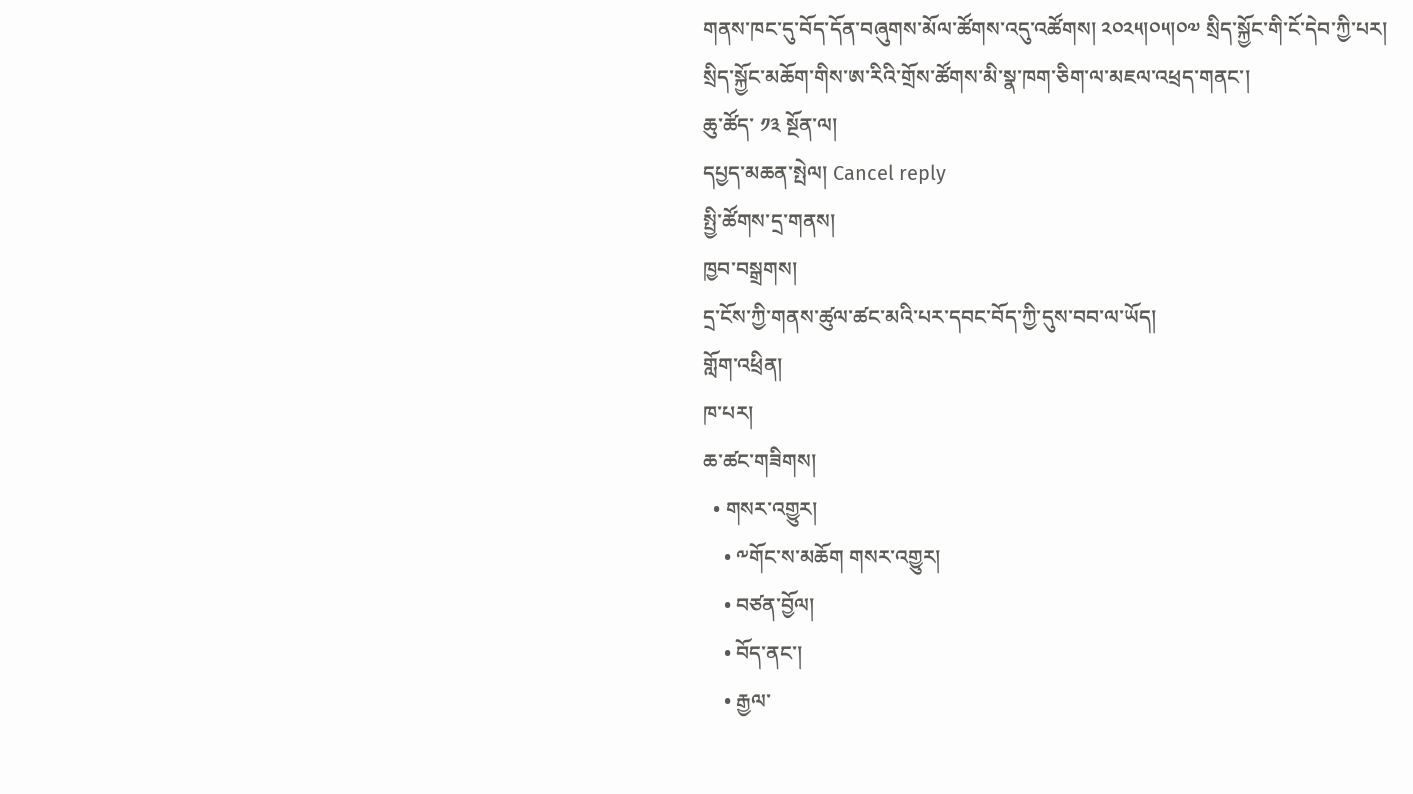གནས་ཁང་དུ་བོད་དོན་བཞུགས་མོལ་ཚོགས་འདུ་འཚོགས། ༢༠༢༥།༠༥།༠༧ སྲིད་སྐྱོང་གི་ངོ་དེབ་ཀྱི་པར།
སྲིད་སྐྱོང་མཆོག་གིས་ཨ་རིའི་གྲོས་ཚོགས་མི་སྣ་ཁག་ཅིག་ལ་མཇལ་འཕྲད་གནང་།
ཆུ་ཚོད་ ༡༣ སྔོན་ལ།
དཔྱད་མཆན་སྤེལ། Cancel reply
སྤྱི་ཚོགས་དྲ་གནས།
ཁྱབ་བསྒྲགས།
དྲ་ངོས་ཀྱི་གནས་ཚུལ་ཚང་མའི་པར་དབང་བོད་ཀྱི་དུས་བབ་ལ་ཡོད།
གློག་འཕྲིན།
ཁ་པར།
ཆ་ཚང་གཟིགས།
  • གསར་འགྱུར།
    • ༸གོང་ས་མཆོག གསར་འགྱུར།
    • བཙན་བྱོལ།
    • བོད་ནང་།
    • རྒྱལ་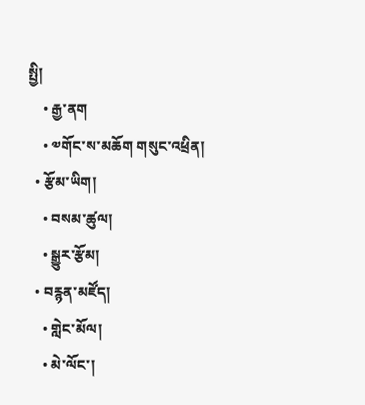སྤྱི།
    • རྒྱ་ནག
    • ༧གོང་ས་མཆོག གསུང་འཕྲིན།
  • རྩོམ་ཡིག།
    • བསམ་ཚུལ།
    • སྒྱུར་རྩོམ།
  • བརྙན་མཛོད།
    • གླེང་མོལ།
    • མེ་ལོང་།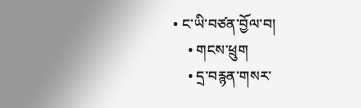• ང་ཡི་བཙན་བྱོལ་བ།
    • གངས་ཕྲུག
    • དྲ་བརྙན་གསར་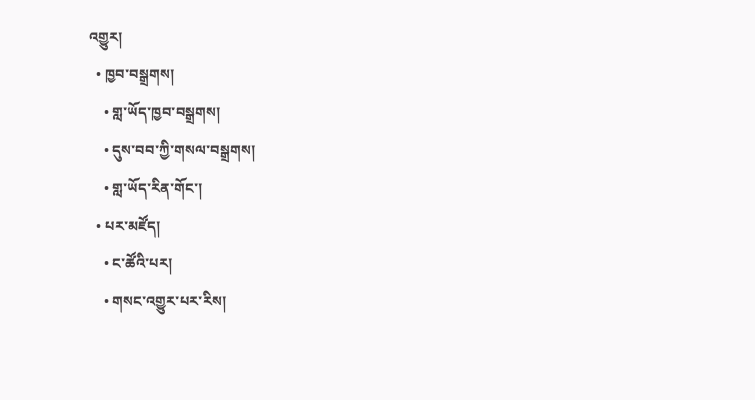འགྱུར།
  • ཁྱབ་བསྒྲགས།
    • གླ་ཡོད་ཁྱབ་བསྒྲགས།
    • དུས་བབ་ཀྱི་གསལ་བསྒྲགས།
    • གླ་ཡོད་རིན་གོང་།
  • པར་མཛོད།
    • ང་ཚོའི་པར།
    • གསང་འགྱུར་པར་རིས།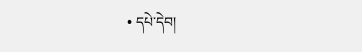• དཔེ་དེབ།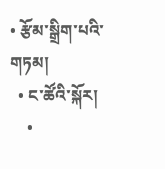• རྩོམ་སྒྲིག་པའི་གཏམ།
  • ང་ཚོའི་སྐོར།
    •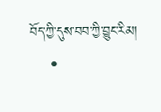བོད་ཀྱི་དུས་བབ་ཀྱི་བྱུང་རིམ།
    •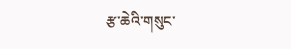རྩ་ཆེའི་གསུང་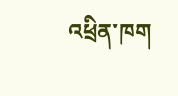འཕྲིན་ཁག